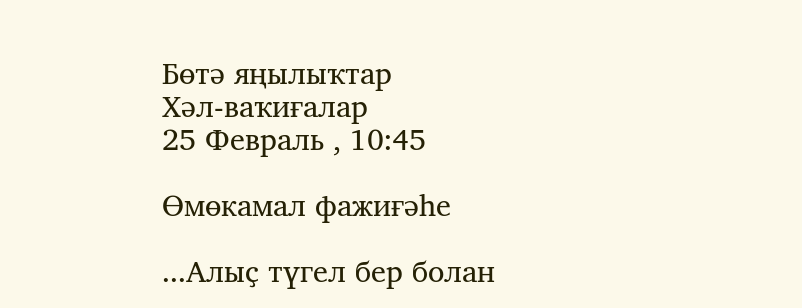Бөтә яңылыҡтар
Хәл-ваҡиғалар
25 Февраль , 10:45

Өмөкамал фажиғәһе

...Алыҫ түгел бер болан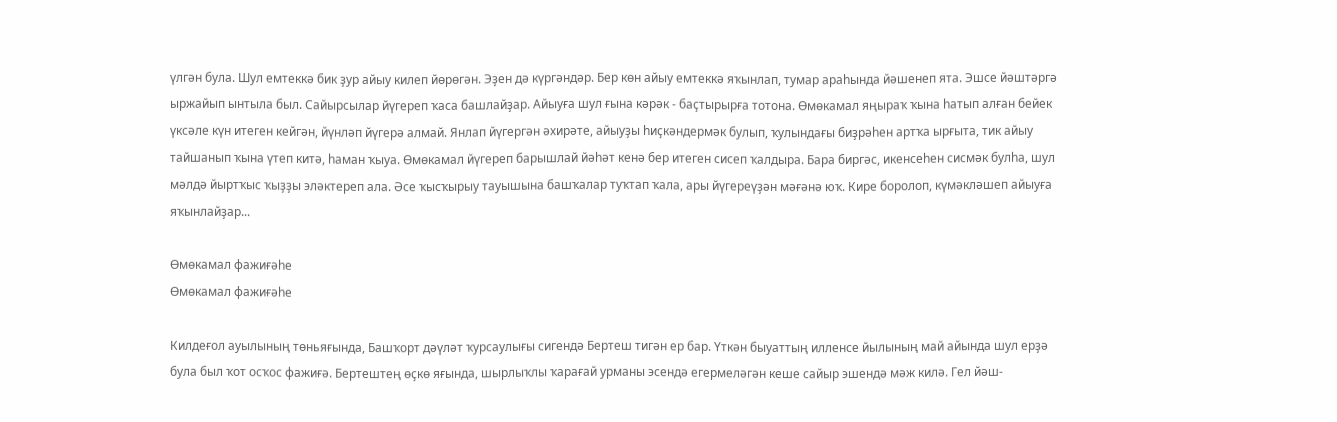үлгән була. Шул емтеккә бик ҙур айыу килеп йөрөгән. Эҙен дә күргәндәр. Бер көн айыу емтеккә яҡынлап, тумар араһында йәшенеп ята. Эшсе йәштәргә ыржайып ынтыла был. Сайырсылар йүгереп ҡаса башлайҙар. Айыуға шул ғына кәрәк - баҫтырырға тотона. Өмөкамал яңыраҡ ҡына һатып алған бейек үксәле күн итеген кейгән, йүнләп йүгерә алмай. Янлап йүгергән әхирәте, айыуҙы һиҫкәндермәк булып, ҡулындағы биҙрәһен артҡа ырғыта, тик айыу тайшанып ҡына үтеп китә, һаман ҡыуа. Өмөкамал йүгереп барышлай йәһәт кенә бер итеген сисеп ҡалдыра. Бара биргәс, икенсеһен сисмәк булһа, шул мәлдә йыртҡыс ҡыҙҙы эләктереп ала. Әсе ҡысҡырыу тауышына башҡалар туҡтап ҡала, ары йүгереүҙән мәғәнә юҡ. Кире боролоп, күмәкләшеп айыуға яҡынлайҙар...

Өмөкамал фажиғәһе
Өмөкамал фажиғәһе

Килдеғол ауылының төньяғында, Башҡорт дәүләт ҡурсаулығы сигендә Бертеш тигән ер бар. Үткән быуаттың илленсе йылының май айында шул ерҙә була был ҡот осҡос фажиғә. Бертештең өҫкө яғында, шырлыҡлы ҡарағай урманы эсендә егермеләгән кеше сайыр эшендә мәж килә. Гел йәш-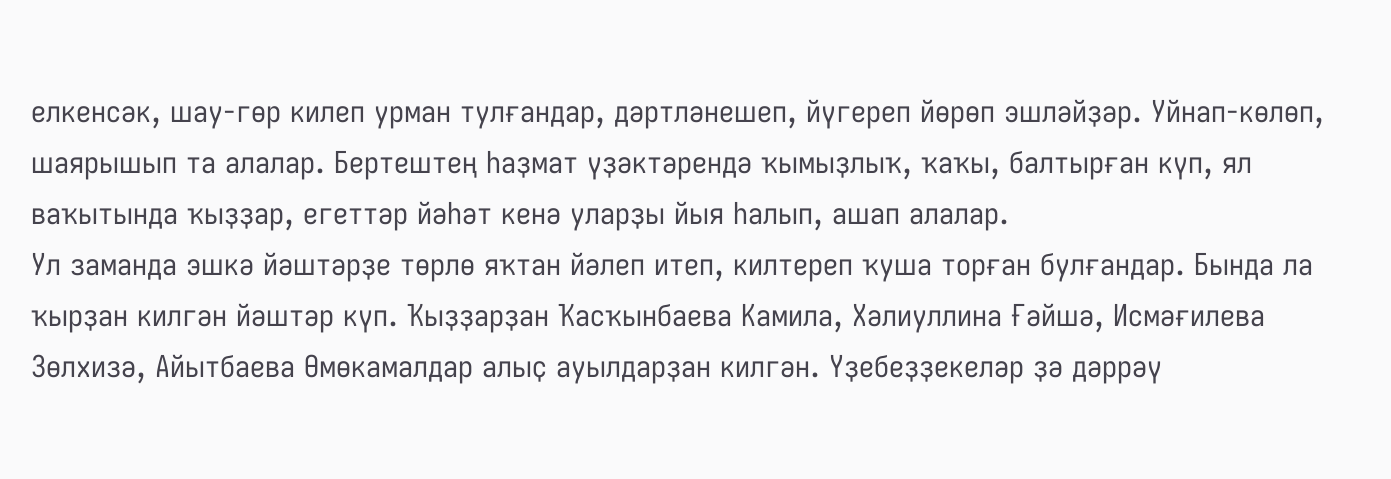елкенсәк, шау-гөр килеп урман тулғандар, дәртләнешеп, йүгереп йөрөп эшләйҙәр. Уйнап-көлөп, шаярышып та алалар. Бертештең һаҙмат үҙәктәрендә ҡымыҙлыҡ, ҡаҡы, балтырған күп, ял ваҡытында ҡыҙҙар, егеттәр йәһәт кенә уларҙы йыя һалып, ашап алалар.
Ул заманда эшкә йәштәрҙе төрлө яҡтан йәлеп итеп, килтереп ҡуша торған булғандар. Бында ла ҡырҙан килгән йәштәр күп. Ҡыҙҙарҙан Ҡасҡынбаева Камила, Хәлиуллина Ғәйшә, Исмәғилева Зөлхизә, Айытбаева Өмөкамалдар алыҫ ауылдарҙан килгән. Үҙебеҙҙекеләр ҙә дәррәү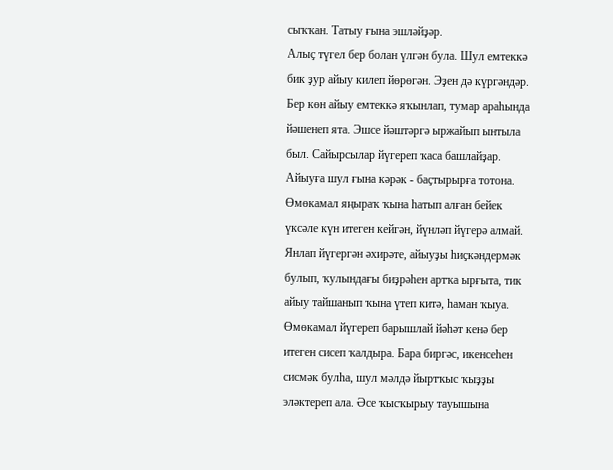сыҡҡан. Татыу ғына эшләйҙәр.
Алыҫ түгел бер болан үлгән була. Шул емтеккә бик ҙур айыу килеп йөрөгән. Эҙен дә күргәндәр. Бер көн айыу емтеккә яҡынлап, тумар араһында йәшенеп ята. Эшсе йәштәргә ыржайып ынтыла был. Сайырсылар йүгереп ҡаса башлайҙар. Айыуға шул ғына кәрәк - баҫтырырға тотона. Өмөкамал яңыраҡ ҡына һатып алған бейек үксәле күн итеген кейгән, йүнләп йүгерә алмай. Янлап йүгергән әхирәте, айыуҙы һиҫкәндермәк булып, ҡулындағы биҙрәһен артҡа ырғыта, тик айыу тайшанып ҡына үтеп китә, һаман ҡыуа. Өмөкамал йүгереп барышлай йәһәт кенә бер итеген сисеп ҡалдыра. Бара биргәс, икенсеһен сисмәк булһа, шул мәлдә йыртҡыс ҡыҙҙы эләктереп ала. Әсе ҡысҡырыу тауышына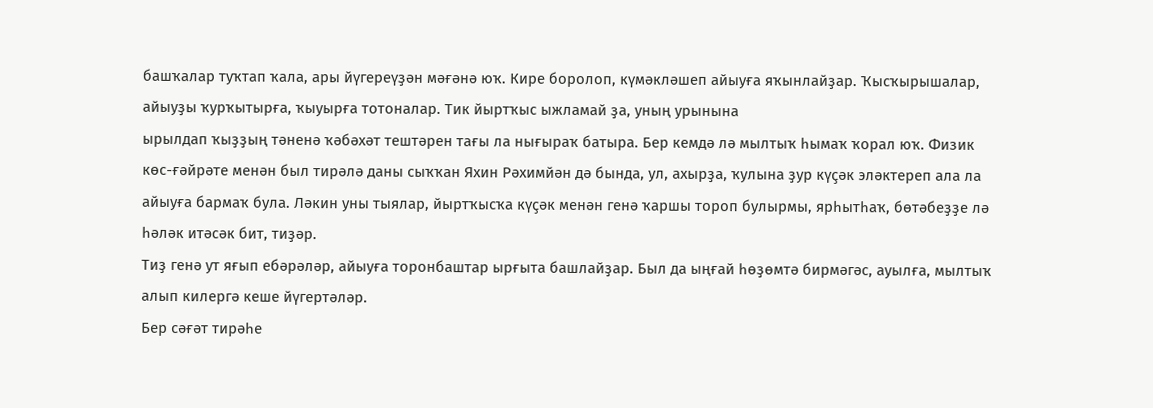башҡалар туҡтап ҡала, ары йүгереүҙән мәғәнә юҡ. Кире боролоп, күмәкләшеп айыуға яҡынлайҙар. Ҡысҡырышалар, айыуҙы ҡурҡытырға, ҡыуырға тотоналар. Тик йыртҡыс ыжламай ҙа, уның урынына
ырылдап ҡыҙҙың тәненә ҡәбәхәт тештәрен тағы ла нығыраҡ батыра. Бер кемдә лә мылтыҡ һымаҡ ҡорал юҡ. Физик көс-ғәйрәте менән был тирәлә даны сыҡҡан Яхин Рәхимйән дә бында, ул, ахырҙа, ҡулына ҙур күҫәк эләктереп ала ла айыуға бармаҡ була. Ләкин уны тыялар, йыртҡысҡа күҫәк менән генә ҡаршы тороп булырмы, ярһытһаҡ, бөтәбеҙҙе лә һәләк итәсәк бит, тиҙәр.
Тиҙ генә ут яғып ебәрәләр, айыуға торонбаштар ырғыта башлайҙар. Был да ыңғай һөҙөмтә бирмәгәс, ауылға, мылтыҡ алып килергә кеше йүгертәләр.
Бер сәғәт тирәһе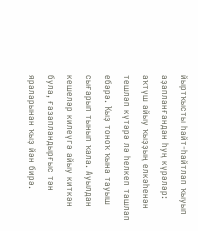йыртҡысты һайт-һайтлап ҡыуып аҙапланғандан һуң күрәләр: аҡтүш айыу ҡыҙҙың елкәһенән тешләп күтәрә лә һелкеп ташлап ебәрә. Ҡыҙ тоноҡ ҡына тауыш сығарып тынып ҡала. Ауылдан кешеләр килеүгә айыу киткән була, ғазапландырғыс тән яраларынан ҡыҙ йән бирә.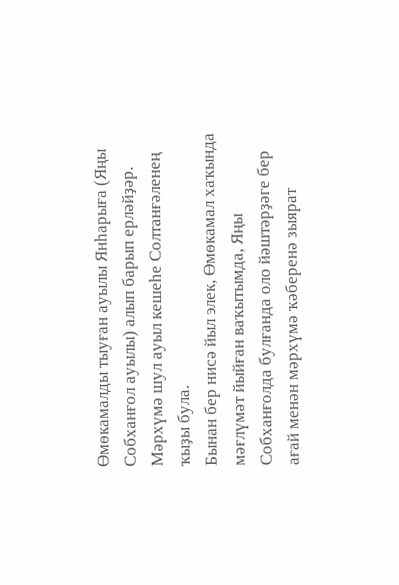Өмөкамалды тыуған ауылы Янһарыға (Яңы Собханғол ауылы) алып барып ерләйҙәр. Мәрхүмә шул ауыл кешеһе Солтанғәленең ҡыҙы була.
Бынан бер нисә йыл элек, Өмөкамал хаҡында мәғлүмәт йыйған ваҡытымда, Яңы Собханғолда булғанда оло йәштәрҙәге бер ағай менән мәрхүмә ҡәберенә зыярат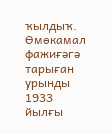ҡылдыҡ.
Өмөкамал фажиғәгә тарыған урынды 1933 йылғы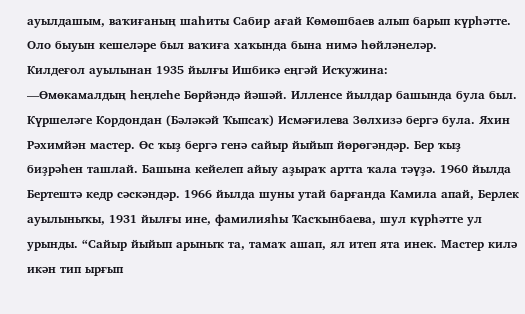ауылдашым, ваҡиғаның шаһиты Сабир ағай Көмөшбаев алып барып күрһәтте.
Оло быуын кешеләре был ваҡиға хаҡында бына нимә һөйләнеләр.
Килдеғол ауылынан 1935 йылғы Ишбикә еңгәй Исҡужина:
—Өмөкамалдың һеңлеһе Бөрйәндә йәшәй. Илленсе йылдар башында була был. Күршеләге Кордондан (Бәләкәй Ҡыпсаҡ) Исмәғилева Зөлхизә бергә була. Яхин Рәхимйән мастер. Өс ҡыҙ бергә генә сайыр йыйып йөрөгәндәр. Бер ҡыҙ биҙрәһен ташлай. Башына кейелеп айыу аҙыраҡ артта ҡала тәүҙә. 1960 йылда Бертештә кедр сәскәндәр. 1966 йылда шуны утай барғанда Камила апай, Берлек ауылыныҡы, 1931 йылғы ине, фамилияһы Ҡасҡынбаева, шул күрһәтте ул урынды. “Сайыр йыйып арыныҡ та, тамаҡ ашап, ял итеп ята инек. Мастер килә икән тип ырғып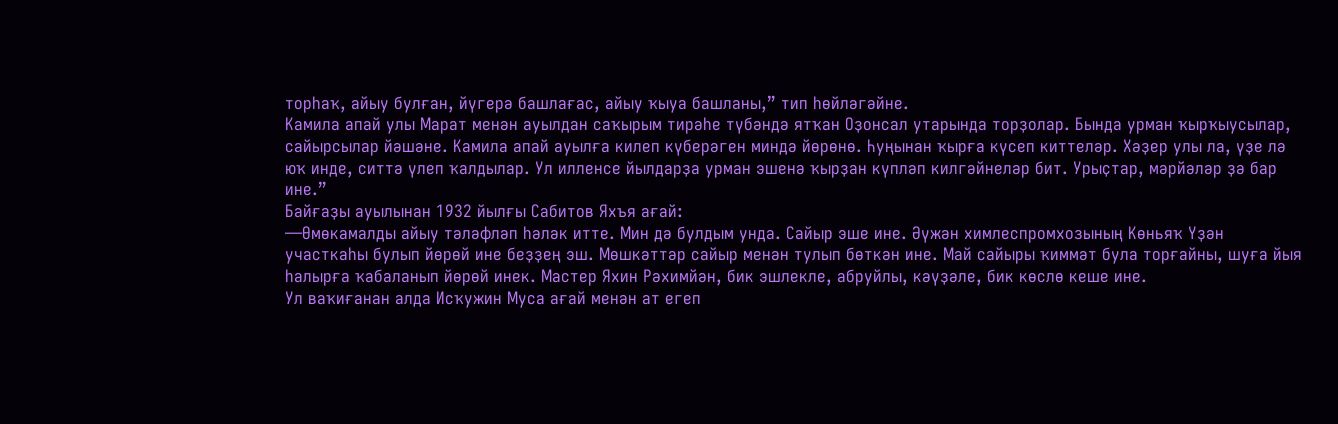торһаҡ, айыу булған, йүгерә башлағас, айыу ҡыуа башланы,” тип һөйләгәйне.
Камила апай улы Марат менән ауылдан саҡырым тирәһе түбәндә ятҡан Оҙонсал утарында торҙолар. Бында урман ҡырҡыусылар, сайырсылар йәшәне. Камила апай ауылға килеп күберәген миндә йөрөнө. Һуңынан ҡырға күсеп киттеләр. Хәҙер улы ла, үҙе лә юҡ инде, ситтә үлеп ҡалдылар. Ул илленсе йылдарҙа урман эшенә ҡырҙан күпләп килгәйнеләр бит. Урыҫтар, мәрйәләр ҙә бар ине.”
Байғаҙы ауылынан 1932 йылғы Сабитов Яхъя ағай:
—Өмөкамалды айыу тәләфләп һәләк итте. Мин дә булдым унда. Сайыр эше ине. Әүжән химлеспромхозының Көньяҡ Үҙән участкаһы булып йөрөй ине беҙҙең эш. Мөшкәттәр сайыр менән тулып бөткән ине. Май сайыры ҡиммәт була торғайны, шуға йыя һалырға ҡабаланып йөрөй инек. Мастер Яхин Рәхимйән, бик эшлекле, абруйлы, кәүҙәле, бик көслө кеше ине.
Ул ваҡиғанан алда Исҡужин Муса ағай менән ат егеп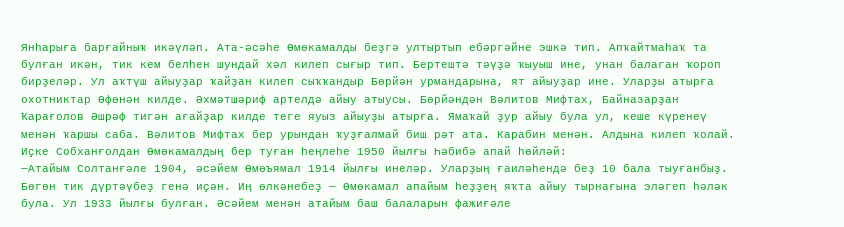Янһарыға барғайныҡ икәүләп. Ата-әсәһе Өмөкамалды беҙгә ултыртып ебәргәйне эшкә тип. Апҡайтмаһаҡ та булған икән, тик кем белһен шундай хәл килеп сығыр тип. Бертештә тәүҙә ҡыуыш ине, унан балаган ҡороп бирҙеләр. Ул аҡтүш айыуҙар ҡайҙан килеп сыҡҡандыр Бөрйән урмандарына, ят айыуҙар ине. Уларҙы атырға охотниктар Өфөнән килде. Әхмәтшәриф артелдә айыу атыусы. Бөрйәндән Вәлитов Мифтах, Байназарҙан Ҡарағолов Әшрәф тигән ағайҙар килде теге яуыз айыуҙы атырға. Ямаҡай ҙур айыу була ул, кеше күренеү менән ҡаршы саба. Вәлитов Мифтах бер урындан ҡуҙғалмай биш рәт ата. Карабин менән. Алдына килеп ҡолай.
Иҫке Собханғолдан Өмөкамалдың бер туған һеңлеһе 1950 йылғы Һәбибә апай һөйләй:
—Атайым Солтанғәле 1904, әсәйем Өмөъямал 1914 йылғы инеләр. Уларҙың ғаиләһендә беҙ 10 бала тыуғанбыҙ. Бөгөн тик дүртәүбеҙ генә иҫән. Иң өлкәнебеҙ — Өмөкамал апайым һеҙҙең яҡта айыу тырнағына эләгеп һәләк була. Ул 1933 йылғы булған. Әсәйем менән атайым баш балаларын фажиғәле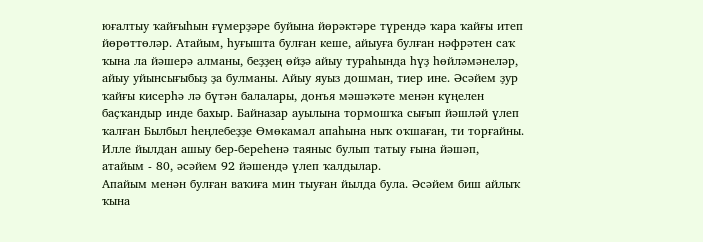юғалтыу ҡайғыһын ғүмерҙәре буйына йөрәктәре түрендә ҡара ҡайғы итеп йөрөттөләр. Атайым, һуғышта булған кеше, айыуға булған нәфрәтен саҡ ҡына ла йәшерә алманы, беҙҙең өйҙә айыу тураһында һүҙ һөйләмәнеләр, айыу уйынсығыбыҙ ҙа булманы. Айыу яуыз дошман, тиер ине. Әсәйем ҙур ҡайғы кисерһә лә бүтән балалары, донъя мәшәҡәте менән күңелен баҫҡандыр инде бахыр. Байназар ауылына тормошҡа сығып йәшләй үлеп ҡалған Былбыл һеңлебеҙҙе Өмөкамал апаһына ныҡ оҡшаған, ти торғайны. Илле йылдан ашыу бер-береһенә таяныс булып татыу ғына йәшәп, атайым - 80, әсәйем 92 йәшендә үлеп ҡалдылар.
Апайым менән булған ваҡиға мин тыуған йылда була. Әсәйем биш айлыҡ ҡына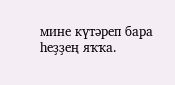мине күтәреп бара һеҙҙең яҡҡа.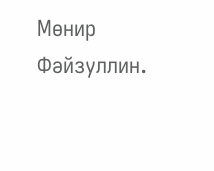Мөнир Фәйзуллин.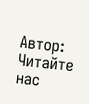Автор:
Читайте нас